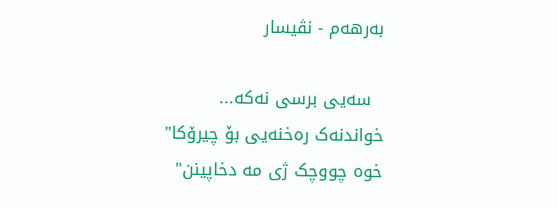به‌رهه‌م - نڤیسار

  سه‌یی برسی نه‌که‌...
خواندنه‌ک ره‌خنه‌یی بۆ چیرۆکا" خوه‌ چووچک ژی مه‌ دخاپینن"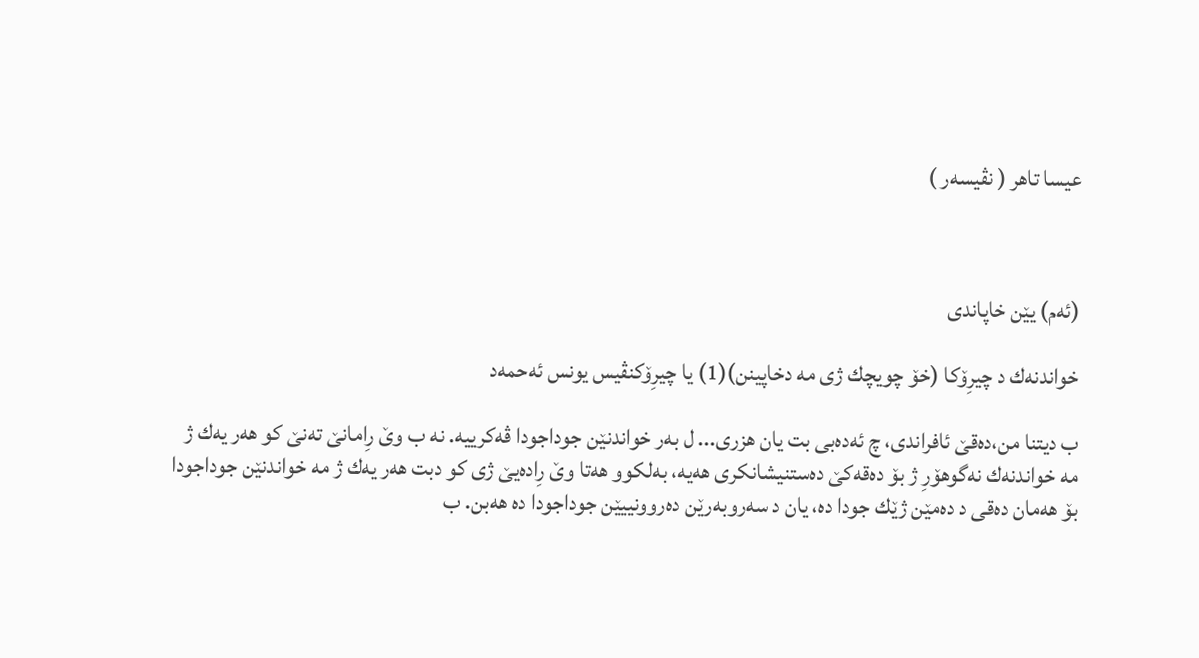عیسا تاهر ( نڤیسه‌ر )



(ئه‌م) يێن خاپاندى

خواندنه‌ك د چيرِۆكا (خۆ چويچك ژى مه‌ دخاپينن)(1) يا چيرِۆكنڤيس يونس ئه‌حمه‌د

ب ديتنا من،ده‌قێ ئافراندى، چ ئه‌ده‌بى بت يان هزرى... ل به‌ر خواندنێن جوداجودا ڤه‌كرييه‌. نه‌ ب وێ رِامانێ ته‌نێ كو هه‌ر يه‌ك ژ مه‌ خواندنه‌ك نه‌گوهۆرِ ژ بۆ ده‌قه‌كێ ده‌ستنيشانكرى هه‌يه‌، به‌لكوو هه‌تا وێ رِاده‌يێ ژى كو دبت هه‌ر يه‌ك ژ مه‌ خواندنێن جوداجودا بۆ هه‌مان ده‌قى د ده‌مێن ژێك جودا ده‌، يان د سه‌روبه‌رێن ده‌روونييێن جوداجودا ده‌ هه‌بن. ب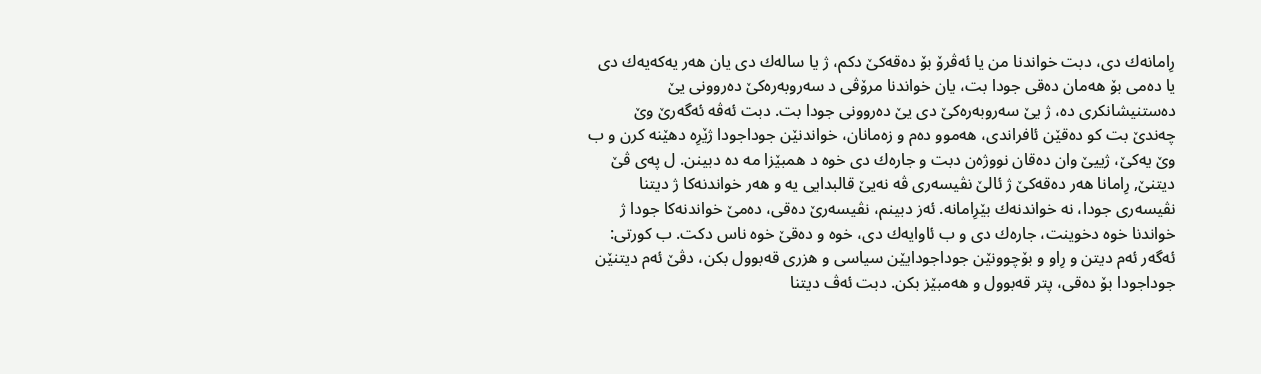رِامانه‌ك دى، دبت خواندنا من يا ئه‌ڤرۆ بۆ ده‌قه‌كێ دكم، ژ يا ساله‌ك دى يان هه‌ر يه‌كه‌يه‌ك دى يا ده‌مى بۆ هه‌مان ده‌قى جودا بت، يان خواندنا مرۆڤى د سه‌روبه‌ره‌كێ ده‌روونى يێ ده‌ستنيشانكرى ده‌، ژ يێ سه‌روبه‌ره‌كێ دى يێ ده‌روونى جودا بت. دبت ئه‌ڤه‌ ئه‌گه‌رێ وێ چه‌ندێ بت كو ده‌قێن ئافراندى، هه‌موو ده‌م و زه‌مانان، خواندنێن جوداجودا ژێرِه‌ دهێنه‌ كرن و ب وێ يه‌كێ، ژييێ وان ده‌قان نووژه‌ن دبت و جاره‌ك دى خوه‌ د همبێزا مه‌ ده‌ دبينن. ل په‌ى ڤێ ديتنێ, رِامانا هه‌ر ده‌قه‌كێ ژ ئالێ نڤيسه‌رى ڤه‌ نه‌يێ قالبدايی يه‌ و هه‌ر خواندنه‌كا ژ ديتنا نڤيسه‌رى جودا، نه‌ خواندنه‌ك بێرِامانه‌. ئه‌ز دبينم، نڤيسه‌رێ ده‌قى، ده‌مێ خواندنه‌كا جودا ژ خواندنا خوه‌ دخوينت، جاره‌ك دى و ب ئاوايه‌ك دى، خوه‌ و ده‌قێ خوه‌ ناس دكت. ب كورتى: ئه‌گه‌ر ئه‌م ديتن و رِاو و بۆچوونێن جوداجودايێن سياسى و هزرى قه‌بوول بكن، دڤێ ئه‌م ديتنێن جوداجودا بۆ ده‌قى، پتر قه‌بوول و هه‌مبێز بكن. دبت ئه‌ڤ ديتنا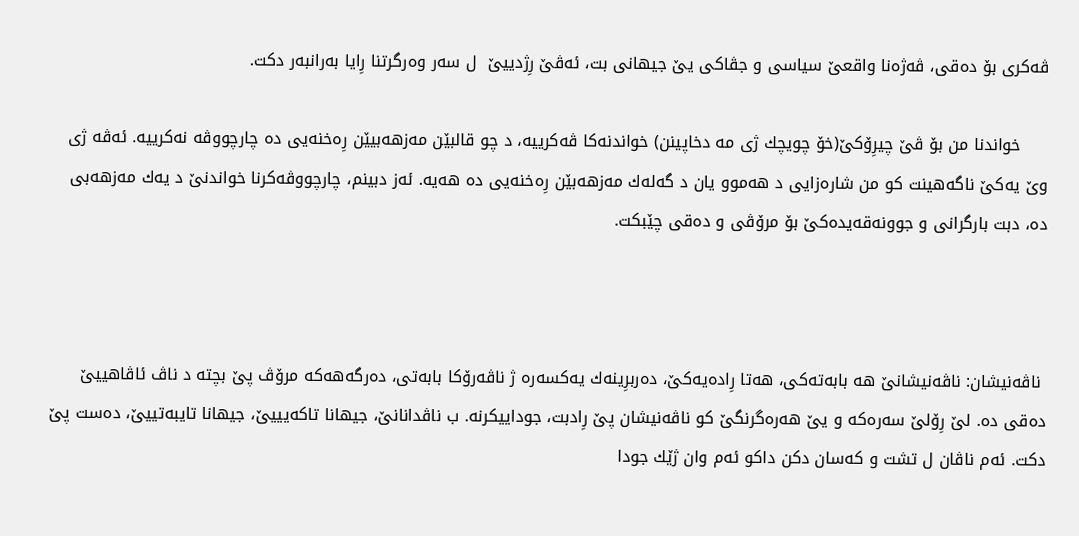ڤه‌كرى بۆ ده‌قى، ڤه‌ژه‌نا واقعێ سياسى و جڤاكى يێ جيهانى بت، ئه‌ڤێ رِژدييێ  ل سه‌ر وه‌رگرتنا رِايا به‌رانبه‌ر دكت.

     خواندنا من بۆ ڤێ چيرِۆكێ(خۆ چويچك ژى مه‌ دخاپينن) خواندنه‌كا ڤه‌كرييه‌، د چو قالبێن مه‌زهه‌بيێن رِه‌خنه‌يى ده‌ چارچووڤه‌ نه‌كرييه‌. ئه‌ڤه‌ ژى وێ يه‌كێ ناگه‌هينت كو من شاره‌زايى د هه‌موو يان د گه‌له‌ك مه‌زهه‌بێن رِه‌خنه‌يى ده‌ هه‌يه‌. ئه‌ز دبينم، چارچووڤه‌كرنا خواندنێ د يه‌ك مه‌زهه‌بى ده‌، دبت بارگرانى و جوونه‌قه‌يده‌كێ بۆ مرۆڤى و ده‌قى چێبكت.



 ناڤه‌نيشان: ناڤه‌نيشانێ هه‌ بابه‌ته‌كى، هه‌تا رِاده‌يه‌كێ، ده‌ربرِينه‌ك يه‌كسه‌ره‌ ژ ناڤه‌رۆكا بابه‌تى، ده‌رگه‌هه‌كه‌ مرۆڤ پێ بچته‌ د ناڤ ئاڤاهييێ ده‌قى ده‌. لێ رِۆلێ سه‌ره‌كه‌ و يێ هه‌ره‌گرنگێ كو ناڤه‌نيشان پێ رِادبت، جوداييكرنه‌. ب ناڤدانانێ، جيهانا تاكه‌يييێ، جيهانا تايبه‌تييێ، ده‌ست پێ دكت. ئه‌م ناڤان ل تشت و كه‌سان دكن داكو ئه‌م وان ژێك جودا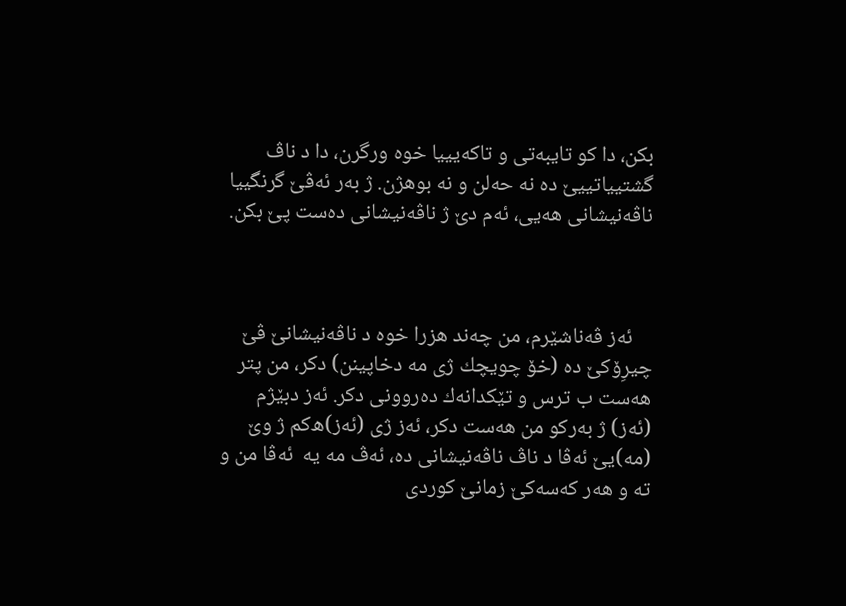بكن، دا كو تايبه‌تى و تاكه‌يييا خوه‌ ورگرن، دا د ناڤ گشتيياتييێ ده‌ نه‌ حه‌لن و نه‌ بوهژن. ژ به‌ر ئه‌ڤێ گرنگييا ناڤه‌نيشانى هه‌يى، ئه‌م دێ ژ ناڤه‌نيشانى ده‌ست پێ بكن.



    ئه‌ز ڤه‌ناشێرم، من چه‌ند هزرا خوه‌ د ناڤه‌نيشانێ ڤێ چيرِۆكێ ده‌ (خۆ چويچك ژى مه‌ دخاپينن) دكر، من پتر هه‌ست ب ترس و تێكدانه‌ك ده‌روونى دكر. ئه‌ز دبێژم (ئه‌ز) ژ به‌ركو من هه‌ست دكر، ئه‌ز ژى (ئه‌ز)ه‌كم ژ وێ (مه‌)يێ ئه‌ڤا د ناڤ ناڤه‌نيشانى ده‌، ئه‌ڤ مه‌ يه‌  ئه‌ڤا من و ته‌ و هه‌ر كه‌سه‌كێ زمانێ كوردى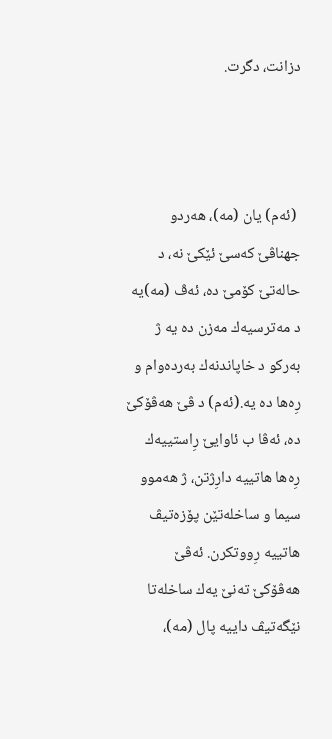دزانت، دگرت.



 (ئه‌م) يان (مه‌)، هه‌ردو جهناڤێ كه‌سێ ئێكێ نه‌، د حاله‌تێ كۆمێ ده‌، ئه‌ڤ (مه‌)يه‌ د مه‌ترسيه‌ك مه‌زن ده‌ يه‌ ژ به‌ركو د خاپاندنه‌ك به‌رده‌وام و رِه‌ها ده‌ يه‌.(ئه‌م) د ڤێ هه‌ڤۆكێ ده‌، ئه‌ڤا ب ئاوايێ رِاستييه‌ك رِه‌ها هاتييه‌ دارِژتن، ژ هه‌موو سيما و ساخله‌تێن پۆزه‌تيڤ هاتييه‌ رِووتكرن. ئه‌ڤێ هه‌ڤۆكێ ته‌نێ يه‌ك ساخله‌تا نێگه‌تيڤ داييه‌ پال (مه‌)،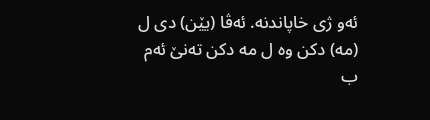ئه‌و ژى خاپاندنه‌. ئه‌ڤا (يێن) دى ل (مه‌) دكن وه‌ ل مه‌ دكن ته‌نێ ئه‌م ب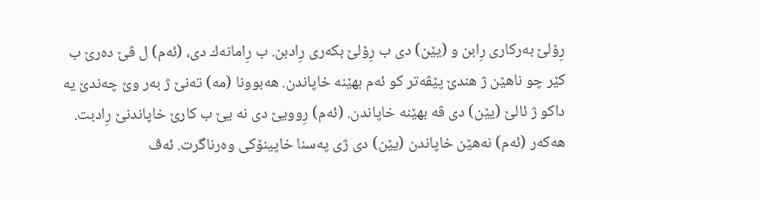رِۆلێ به‌ركارى رِابن و (يێن) دى ب رِۆلێ بكه‌رى رِادبن. ب رِامانه‌ك دى، (ئه‌م) ل ڤێ ده‌رێ ب كێر چو ناهێن ژ هندێ پێڤه‌تر كو ئه‌م بهێنه‌ خاپاندن. هه‌بوونا (مه‌) ته‌نێ ژ به‌ر وێ چه‌ندێ يه‌ داكو ژ ئالێ (يێن) دى ڤه‌ بهێنه‌ خاپاندن. (ئه‌م) رِوويێ دى نه‌ يێ ب كارێ خاپاندنێ رِادبت. هه‌كه‌ر (ئه‌م) نه‌هێن خاپاندن (يێن) دى ژى په‌سنا خاپينۆكى وه‌رناگرت. ئه‌ڤ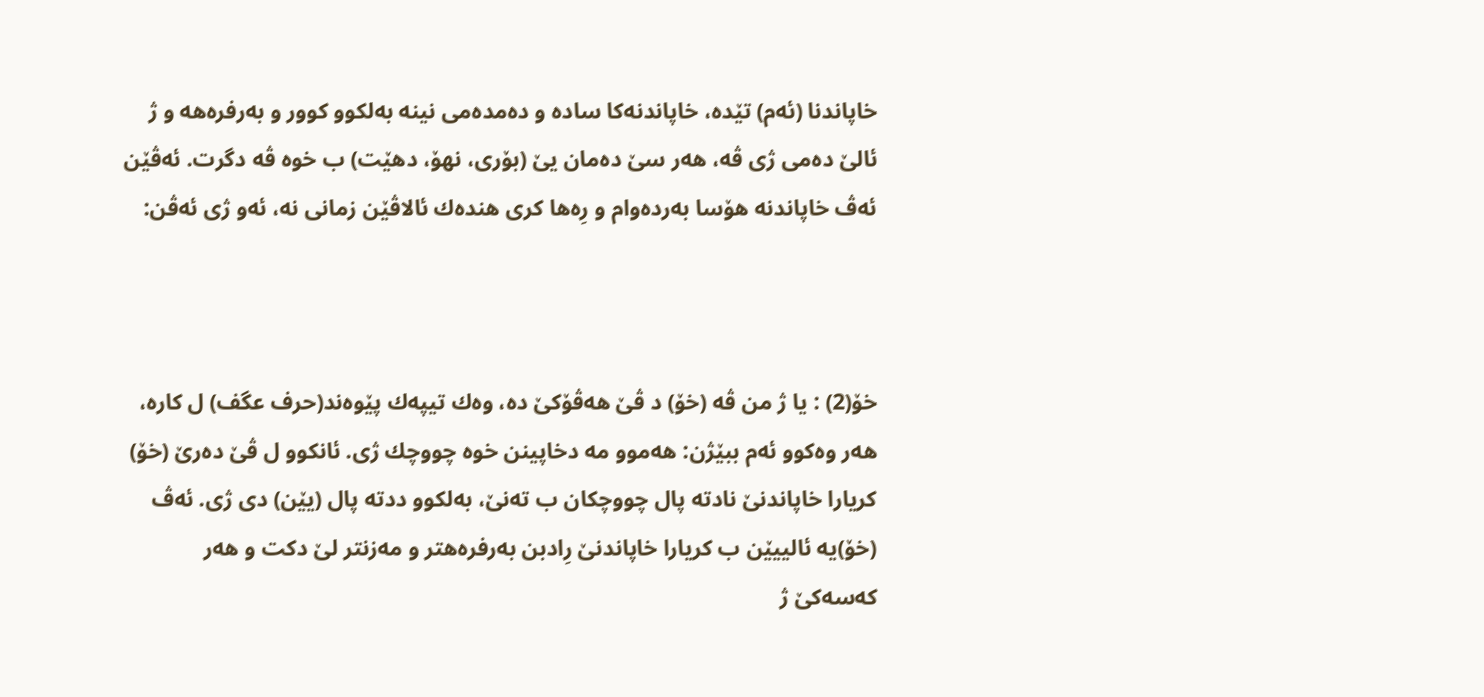خاپاندنا (ئه‌م) تێده‌، خاپاندنه‌كا ساده‌ و ده‌مده‌مى نينه‌ به‌لكوو كوور و به‌رفره‌هه‌ و ژ ئالێ ده‌مى ژى ڤه‌، هه‌ر سێ ده‌مان يێ (بۆرى، نهۆ، دهێت) ب خوه‌ ڤه‌ دگرت. ئه‌ڤێن ئه‌ڤ خاپاندنه‌ هۆسا به‌رده‌وام و رِه‌ها كرى هنده‌ك ئالاڤێن زمانى نه‌، ئه‌و ژى ئه‌ڤن:



خۆ(2) : يا ژ من ڤه‌ (خۆ) د ڤێ هه‌ڤۆكێ ده‌، وه‌ك تيپه‌ك پێوه‌ند(حرف عگف) ل كاره‌، هه‌ر وه‌كوو ئه‌م ببێژن: هه‌موو مه‌ دخاپينن خوه‌ چووچك ژى. ئانكوو ل ڤێ ده‌رێ (خۆ) كريارا خاپاندنێ نادته‌ پال چووچكان ب ته‌نێ، به‌لكوو ددته‌ پال (يێن) دى ژى. ئه‌ڤ (خۆ)يه‌ ئالييێن ب كريارا خاپاندنێ رِادبن به‌رفره‌هتر و مه‌زنتر لێ دكت و هه‌ر كه‌سه‌كێ ژ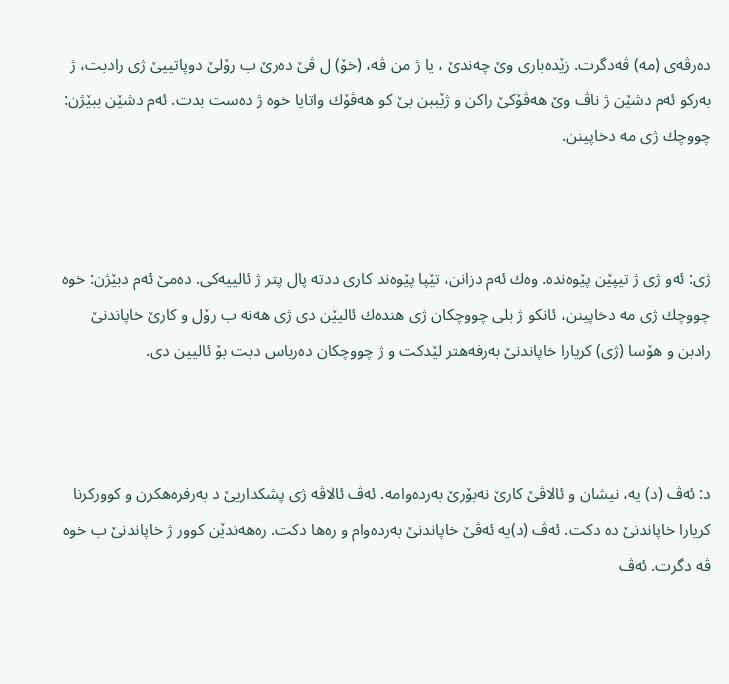ده‌رڤه‌ى (مه‌) ڤه‌دگرت. زێده‌بارى وێ چه‌ندێ ، يا ژ من ڤه‌، (خۆ) ل ڤێ ده‌رێ ب رۆلێ دوپاتييێ ژى رادبت، ژ به‌ركو ئه‌م دشێن ژ ناڤ وێ هه‌ڤۆكێ راكن و ژێببن بێ كو هه‌ڤۆك واتايا خوه‌ ژ ده‌ست بدت. ئه‌م دشێن ببێژن: چووچك ژى مه‌ دخاپينن.



ژى: ئه‌و ژى ژ تيپێن پێوه‌نده‌. وه‌ك ئه‌م دزانن، تێپا پێوه‌ند كارى ددته‌ پال پتر ژ ئالييه‌كى. ده‌مێ ئه‌م دبێژن: خوه‌ چووچك ژى مه‌ دخاپينن، ئانكو ژ بلى چووچكان ژى هنده‌ك ئاليێن دى ژى هه‌نه‌ ب رۆل و كارێ خاپاندنێ رادبن و هۆسا (ژى) كريارا خاپاندنێ به‌رفه‌هتر لێدكت و ژ چووچكان ده‌رباس دبت بۆ ئاليين دى.



د: ئه‌ڤ (د) يه‌، نيشان و ئالاڤێ كارێ نه‌بۆرێ به‌رده‌وامه‌. ئه‌ڤ ئالاڤه‌ ژى پشكداريێ د به‌رفره‌هكرن و كووركرنا كريارا خاپاندنێ ده‌ دكت. ئه‌ڤ (د)يه‌ ئه‌ڤێ خاپاندنێ به‌رده‌وام و ره‌ها دكت. ره‌هه‌ندێن كوور ژ خاپاندنێ ب خوه‌ ڤه‌ دگرت. ئه‌ڤ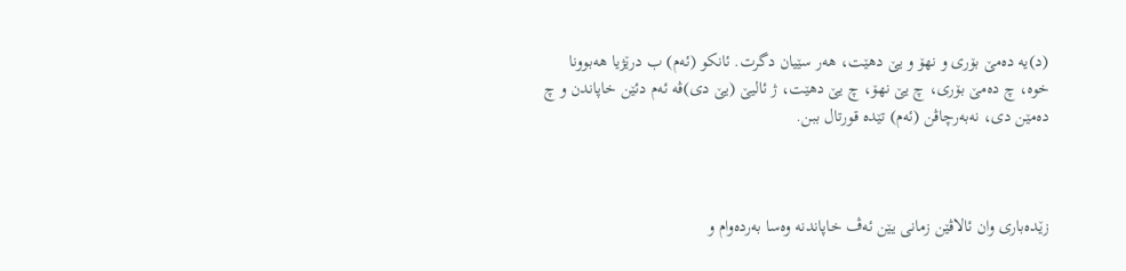(د)يه‌ ده‌مێ بۆرى و نهۆ و يێ دهێت، هه‌ر سێيان دگرت. ئانكو (ئه‌م) ب درێژيا هه‌بوونا خوه‌، چ ده‌مێ بۆرى، چ يێ نهۆ، چ يێ دهێت، ژ ئاليێ (يێ دى)ڤه‌ ئه‌م دئێن خاپاندن و چ ده‌مێن دى، نه‌به‌رچاڤن (ئه‌م) تێده‌ قورتال ببن.



زێده‌بارى وان ئالاڤێن زمانى يێن ئه‌ڤ خاپاندنه‌ وه‌سا به‌رده‌وام و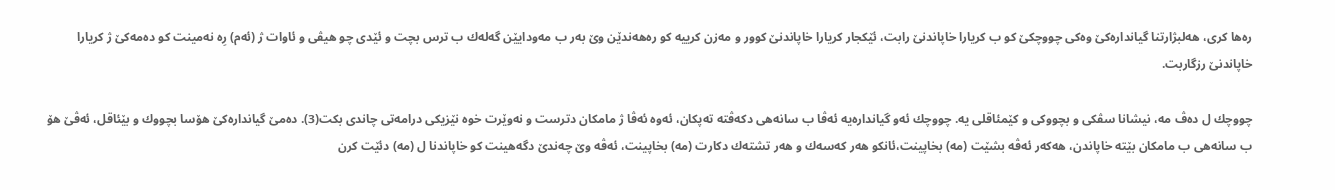ره‌ها كرى، هه‌لبژارتنا گيانداره‌كێ وه‌كى چووچكێ كو ب كريارا خاپاندنێ رابت، ئێكجار كريارا خاپاندنێ كوور و مه‌زن كرييه‌ كو ره‌هه‌ندێن وێ به‌ر ب مه‌ودايێن گه‌له‌ك ب ترس بچت و ئێدى چو هيڤى و ئاوات ژ (ئه‌م) رِه‌ نه‌مينت كو ده‌مه‌كێ ژ كريارا خاپاندنێ رزگاربت.

چووچك ل ده‌ڤ مه‌، نيشانا سڤكى و بچووكى و كێمئاقلى يه‌. چووچك ئه‌و گيانداره‌يه‌ ئه‌ڤا ب سانه‌هى دكه‌ڤته‌ ته‌پكان، ئه‌وه‌ ئه‌ڤا ژ مامكان دترست و نه‌وێرت خوه‌ نێزيكى درامه‌تى چاندى بكت(3). ده‌مێ گيانداره‌كێ هۆسا بچووك و بێئاقل، ئه‌ڤێ هۆ ب سانه‌هى ب مامكان بێته‌ خاپاندن، هه‌كه‌ر ئه‌ڤه‌ بشێت (مه‌) بخاپينت،ئانكو هه‌ر كه‌سه‌ك و هه‌ر تشته‌ك دكارت (مه‌) بخاپينت، ئه‌ڤه‌ وێ چه‌ندێ دگه‌هينت كو خاپاندنا ل (مه‌) دئێت كرن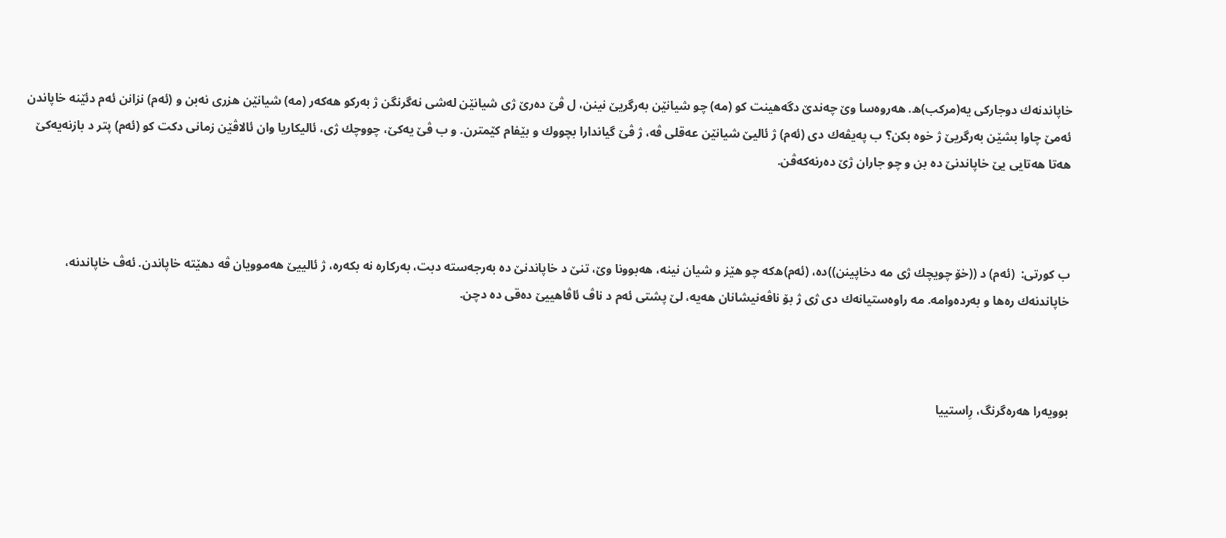خاپاندنه‌ك دوجاركى يه‌(مركب)ه‌. هه‌روه‌سا وێ چه‌ندێ دگه‌هينت كو (مه‌) چو شيانێن به‌رگريێ نينن، ل ڤێ ده‌رێ ژى شيانێن له‌شى نه‌گرنگن ژ به‌ركو هه‌كه‌ر (مه‌) شيانێن هزرى نه‌بن و (ئه‌م) نزانن ئه‌م دئێنه‌ خاپاندن ئه‌مێ چاوا بشێن به‌رگريێ ژ خوه‌ بكن؟ ب په‌يڤه‌ك دى (ئه‌م) ژ ئاليێ شيانێن عه‌قلى ڤه‌، ژ ڤێ گياندارا بچووك و بێفام كێمترن. و ب ڤێ يه‌كێ، چووچك ژى، ئاليكاريا وان ئالاڤێن زمانى دكت كو (ئه‌م) پتر د بازنه‌يه‌كێ هه‌تا هه‌تايى يێ خاپاندنێ ده‌ بن و چو جاران ژێ ده‌رنه‌كه‌ڤن.



ب كورتى:  (ئه‌م) د ((خۆ چويچك ژى مه‌ دخاپينن))ده‌، (ئه‌م)ه‌كه‌ چو هێز و شيان نينه‌، هه‌بوونا وێ، تنێ د خاپاندنێ ده‌ به‌رجه‌سته‌ دبت، به‌ركاره‌ نه‌ بكه‌ره‌، ژ ئالييێ هه‌موويان ڤه‌ دهێته‌ خاپاندن. ئه‌ڤ خاپاندنه‌، خاپاندنه‌ك ره‌ها و به‌رده‌وامه‌. مه‌ راوه‌ستيانه‌ك دى ژى ژ بۆ ناڤه‌نيشانان هه‌يه‌، لێ پشتى ئه‌م د ناڤ ئاڤاهييێ ده‌قى ده‌ دچن.



بوويه‌را هه‌ره‌گرنگ، رِاستييا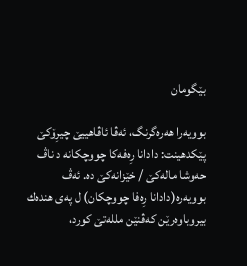بێگومان

بوويه‌را هه‌ره‌گرنگ، ئه‌ڤا ئاڤاهييێ چيرِۆكێ پێكدهينت: دادانا رِه‌فه‌كا چووچكانه‌ د ناڤ حه‌وشا ماله‌كێ / خێزانه‌كێ ده‌. ئه‌ڤ بوويه‌ره‌(دادانا رِه‌فا چووچكان) ل په‌ى هنده‌ك بيروباوه‌رێن كه‌ڤنێن ملله‌تێ كورد،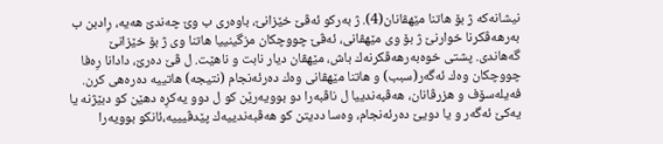نيشانه‌كه‌ ژ بۆ هاتنا مێهڤانان(4). ژ به‌ركو ئه‌ڤێ خێزانێ، باوه‌رى ب وێ چه‌ندێ هه‌يه‌، رِادبن ب به‌رهه‌ڤكرنا خوارنێ ژ بۆ وى مێهڤانى، ئه‌ڤێ چووچكان مزگينييا هاتنا وى ژ بۆ خێزانێ گه‌هاندى. پشتى خوه‌به‌رهه‌ڤكرنه‌ك باش، مێهڤان ديار نابت و ناهێت. ل ڤێ ده‌رێ، دادانا رِه‌فا چووچكان وه‌ك ئه‌گه‌ر(سبب) و هاتنا مێهڤانى وه‌ك ده‌رئه‌نجام (نتيجه‌) هاتييه‌ ده‌ره‌هى كرن. فه‌يله‌سۆف و هزرڤانان، هه‌ڤبه‌ندييا ل ناڤبه‌را دو بوويه‌رێن كو ل دوو يه‌كرِه‌ دهێن كو دبێژنه‌ يا يه‌كێ ئه‌گه‌ر و يا دويێ ده‌رئه‌نجام، وه‌سا دديتن كو هه‌ڤبه‌ندييه‌ك پێدڤيييه‌،ئانكو بوويه‌را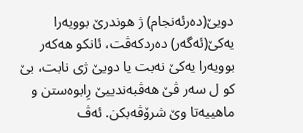دويێ(ده‌رئه‌نجام) ژ هوندرێ بوويه‌را يه‌كێ(ئه‌گه‌ر) ده‌ردكه‌ڤت، ئانكو هه‌كه‌ر بوويه‌را يه‌كێ نه‌بت يا دويێ ژى نابت، بێ كو ل سه‌ر ڤێ هه‌ڤبه‌ندييێ رِابوه‌ستن و ماهييه‌تا وێ شرۆڤه‌بكن. ئه‌ڤ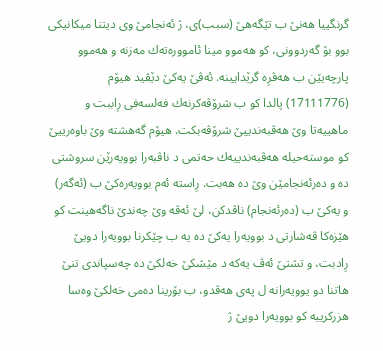گرنگييا هه‌نێ ب تێگه‌هێ (سبب)ى، ژ ئه‌نجامێ وى ديتنا ميكانيكى بوو بۆ گه‌ردوونى، كو هه‌موو مينا ئامووره‌ته‌ك مه‌زنه‌ و هه‌موو پارچه‌يێن ب هه‌ڤرِه‌ گرێدايينه‌. ئه‌ڤێ يه‌كێ دێڤيد هيۆم (17111776) پالدا كو ب شرۆڤه‌كرنه‌ك فه‌لسه‌فى رِاببت و ماهييه‌تا وێ هه‌ڤبه‌ندييێ شرۆڤه‌بكت. هيۆم گه‌هشته‌ وێ باوه‌رييێ كو موسته‌حيله‌ هه‌ڤبه‌ندييه‌ك حه‌تمى د ناڤبه‌را بوويه‌رێن سروشتى ده‌ و ده‌رئه‌نجامێن وێ ده‌ هه‌بت. رِاسته‌ ئه‌م بوويه‌ره‌كێ ب (ئه‌گه‌ر) و يه‌كێ ب (ده‌رئه‌نجام) ناڤدكن، لێ ئه‌ڤه‌ وێ چه‌ندێ ناگه‌هينت كو هێزه‌كا ڤه‌شارتى د بوويه‌را يه‌كێ ده‌ يه‌ ب چێكرنا بوويه‌را دويێ رِادبت، و تشتێ ئه‌ڤ يه‌كه‌ د مێشكێ خه‌لكێ ده‌ چه‌سپاندى تنێ هاتنا دو يوويه‌رانه‌ ل په‌ى هه‌ڤدو، ب بۆرينا ده‌مى خه‌لكێ وه‌سا هزركرييه‌ كو بوويه‌را دويێ ژ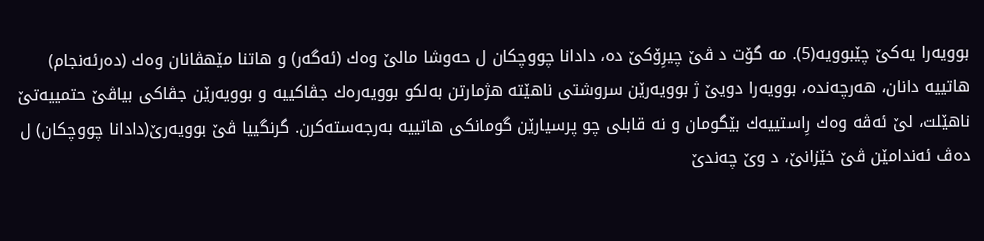بوويه‌را يه‌كێ چێبوويه‌(5). مه‌ گۆت د ڤێ چيرِۆكێ ده‌، دادانا چووچكان ل حه‌وشا مالێ وه‌ك (ئه‌گه‌ر) و هاتنا مێهڤانان وه‌ك (ده‌رئه‌نجام) هاتييه‌ دانان، هه‌رچه‌نده‌، بوويه‌را دويێ ژ بوويه‌رێن سروشتى ناهێته‌ هژمارتن به‌لكو بوويه‌ره‌ك جڤاكييه‌ و بوويه‌رێن جڤاكى بياڤێ حتمييه‌تێ ناهێلت، لێ ئه‌ڤه‌ وه‌ك رِاستييه‌ك بێگومان و نه‌ قابلى چو پرسيارێن گومانكى هاتييه‌ به‌رجه‌سته‌كرن. گرنگييا ڤێ بوويه‌رێ(دادانا چووچكان) ل ده‌ڤ ئه‌ندامێن ڤێ خێزانێ، د وێ چه‌ندێ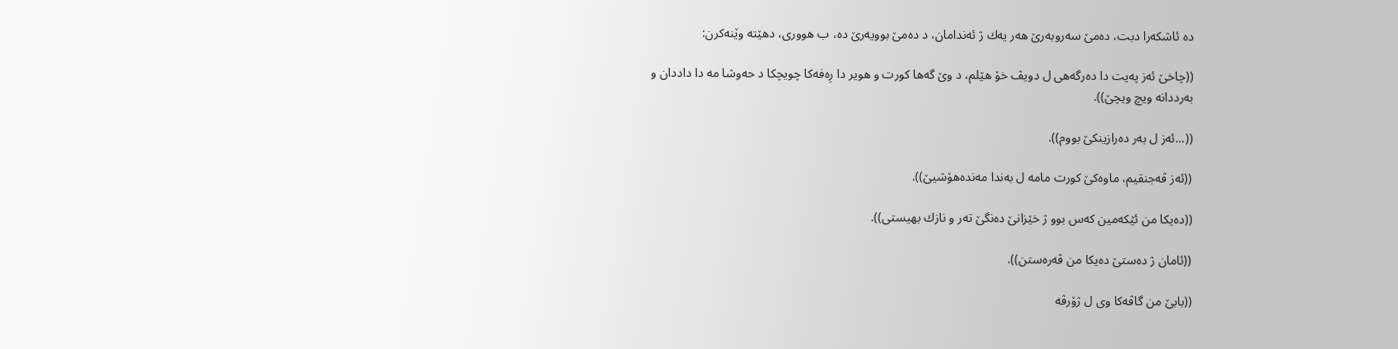ده‌ ئاشكه‌را دبت، ده‌مێ سه‌روبه‌رێ هه‌ر يه‌ك ژ ئه‌ندامان، د ده‌مێ بوويه‌رێ ده‌، ب هوورى، دهێته‌ وێنه‌كرن:

((چاخێ ئه‌ز په‌يت دا ده‌رگه‌هى ل دويڤ خۆ هێلم، د وێ گه‌ها كورت و هوير دا رِه‌فه‌كا چويچكا د حه‌وشا مه‌ دا داددان و به‌رددانه‌ ويچ ويچێ)).

((...ئه‌ز ل به‌ر ده‌رازينكێ بووم)).

((ئه‌ز ڤه‌جنقيم، ماوه‌كێ كورت مامه‌ ل به‌ندا مه‌نده‌هۆشيێ)).

((ده‌يكا من ئێكه‌مين كه‌س بوو ژ خێزانێ ده‌نگێ ته‌ر و نازك بهيستى)).

((ئامان ژ ده‌ستێ ده‌يكا من ڤه‌ره‌ستن)).

((بابێ من گاڤه‌كا وى ل ژۆرڤه‌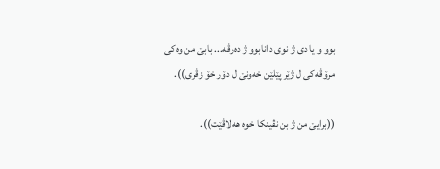بوو و يا دى ژ نوى دانابوو ژ ده‌رڤه‌... بابێ من وه‌كى مرۆڤه‌كى ل ژێر پێلێن خه‌ونێ ل دۆر خۆ زڤرى)).

((برايێ من ژ بن نڤينكا خوه‌ هه‌لاڤێت)).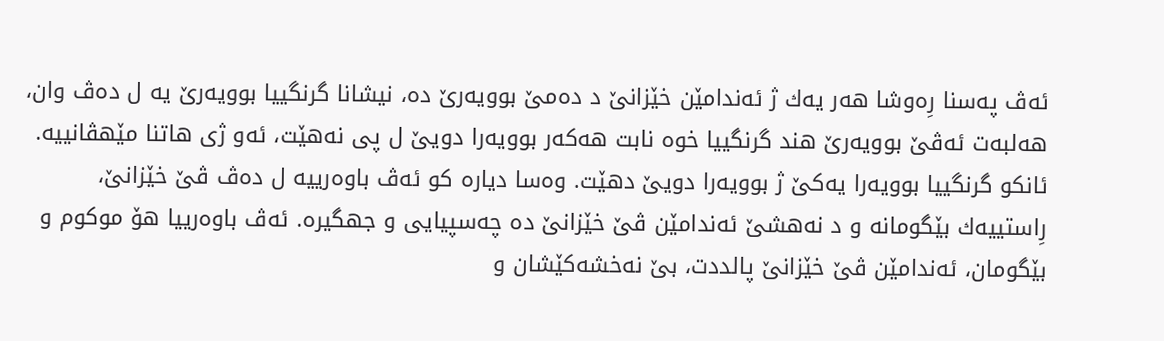ئه‌ڤ په‌سنا رِه‌وشا هه‌ر يه‌ك ژ ئه‌ندامێن خێزانێ د ده‌مێ بوويه‌رێ ده‌، نيشانا گرنگييا بوويه‌رێ يه‌ ل ده‌ڤ وان، هه‌لبه‌ت ئه‌ڤێ بوويه‌رێ هند گرنگييا خوه‌ نابت هه‌كه‌ر بوويه‌را دويێ ل پى نه‌هێت، ئه‌و ژى هاتنا مێهڤانييه‌. ئانكو گرنگييا بوويه‌را يه‌كێ ژ بوويه‌را دويێ دهێت. وه‌سا دياره‌ كو ئه‌ڤ باوه‌رييه‌ ل ده‌ڤ ڤێ خێزانێ، رِاستييه‌ك بێگومانه‌ و د نه‌هشێ ئه‌ندامێن ڤێ خێزانێ ده‌ چه‌سپيايى و جهگيره‌. ئه‌ڤ باوه‌رييا هۆ موكوم و بێگومان، ئه‌ندامێن ڤێ خێزانێ پالددت، بێ نه‌خشه‌كێشان و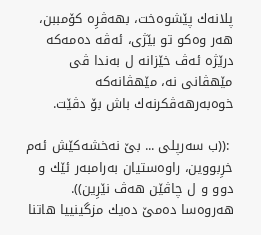پلانه‌ك پێشوه‌خت، بهه‌ڤرِه‌ كۆمببن، هه‌ر وه‌كو تو بێژى، ئه‌ڤه‌ ده‌مه‌كه‌ درێژه‌ ئه‌ڤ خێزانه‌ ل به‌ندا ڤى مێهڤانى نه‌، مێهڤانه‌كه‌ خوه‌به‌رهه‌ڤكرنه‌ك باش بۆ دڤێت.

 :((ب سه‌رپلى ... بێ نه‌خشه‌كێش ئه‌م خرِبووين، راوه‌ستيان به‌رامبه‌ر ئێك و دوو و ل چاڤێن هه‌ڤ نێرِين)). هه‌روه‌سا ده‌مێ ده‌يك مزگينييا هاتنا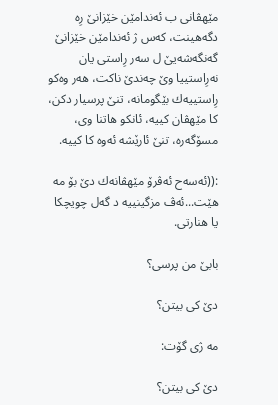مێهڤانى ب ئه‌ندامێن خێزانێ رِه‌ دگه‌هينت، كه‌س ژ ئه‌ندامێن خێزانێ گه‌نگه‌شه‌يێ ل سه‌ر رِاستى يان نه‌رِاستييا وێ چه‌ندێ ناكت، هه‌ر وه‌كو رِاستييه‌ك بێگومانه‌، تنێ پرسيار دكن، كا مێهڤان كييه‌، ئانكو هاتنا وى، مسۆگه‌ره‌، تنێ ئارێشه‌ ئه‌وه‌ كا كييه‌.

:((ئه‌سه‌ح ئه‌ڤرۆ مێهڤانه‌ك دێ بۆ مه‌ هێت...ئه‌ڤ مزگينييه‌ د گه‌ل چويچكا يا هنارتى.

بابێ من پرسى؟

دێ كى بيتن؟

مه‌ ژى گۆت:

دێ كى بيتن؟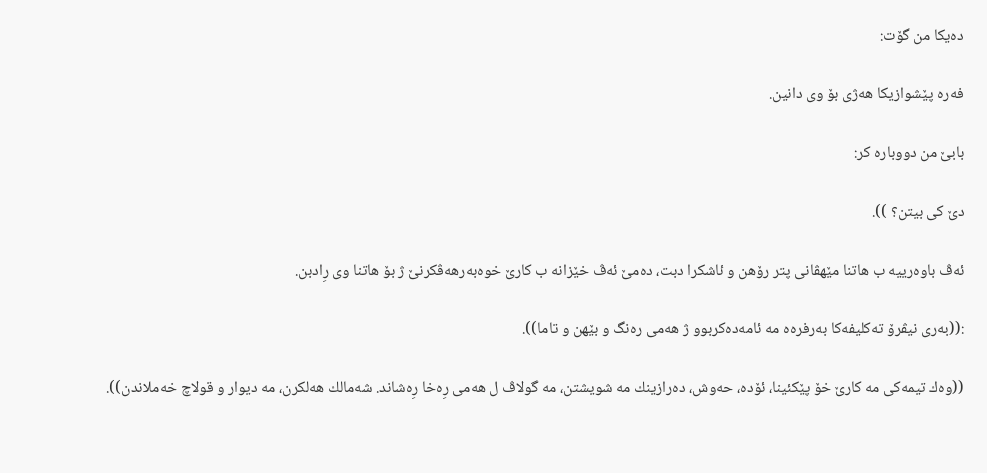ده‌يكا من گۆت:

فه‌ره‌ پێشوازيكا هه‌ژى بۆ وى دانين.

بابێ من دووباره‌ كر:

دێ كى بيتن؟ )).

ئه‌ڤ باوه‌رييه‌ ب هاتنا مێهڤانى پتر رۆهن و ئاشكرا دبت، ده‌مێ ئه‌ڤ خێزانه‌ ب كارێ خوه‌به‌رهه‌ڤكرنێ ژ بۆ هاتنا وى رِادبن.

:((به‌رى نيڤرۆ ته‌كليفه‌كا به‌رفره‌ه مه‌ ئامه‌ده‌كربوو ژ هه‌مى ره‌نگ و بێهن و تاما)).

((وه‌ك تيمه‌كى مه‌ كارێ خۆ پێكئينا، ئۆده‌، حه‌وش، ده‌رازينك مه‌ شويشتن، مه‌ گولاڤ ل هه‌مى رِه‌خا رِه‌شاند. شه‌مالك هه‌لكرن، مه‌ ديوار و قولاچ خه‌ملاندن)).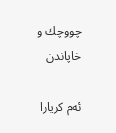چووچك و خاپاندن

ئه‌م كريارا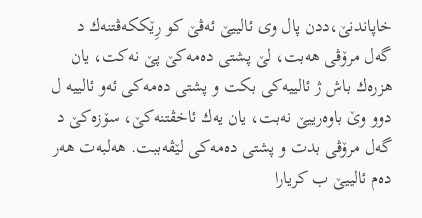خاپاندنێ،ددن پال وى ئالييێ ئه‌ڤێ كو رِێككه‌ڤتنه‌ك د گه‌ل مرۆڤى هه‌بت، لێ پشتى ده‌مه‌كێ پێ نه‌كت، يان هزره‌ك باش ژ ئالييه‌كى بكت و پشتى ده‌مه‌كى ئه‌و ئالييه‌ ل دوو وێ باوه‌رييێ نه‌بت، يان يه‌ك ئاخڤتنه‌كێ، سۆزه‌كێ د گه‌ل مرۆڤى بدت و پشتى ده‌مه‌كى لێڤه‌ببت. هه‌لبه‌ت هه‌ر ده‌م ئالييێ ب كريارا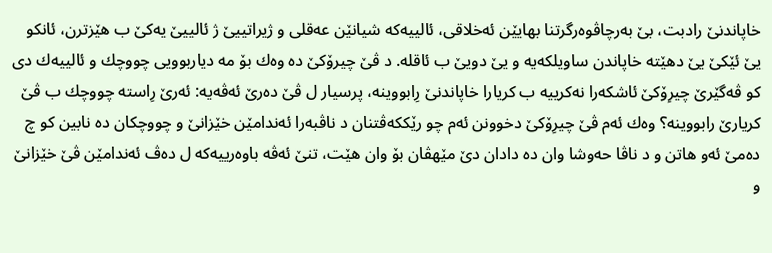خاپاندنێ رادبت، بێ به‌رچاڤوه‌رگرتنا بهايێن ئه‌خلاقى، ئالييه‌كه‌ شيانێن عه‌قلى و ژيراتييێ ژ ئالييێ يه‌كێ ب هێزترن، ئانكو يێ ئێكێ يێ دهێته‌ خاپاندن ساويلكه‌يه‌ و يێ دويێ ب ئاقله‌. د ڤێ چيرۆكێ ده‌ وه‌ك بۆ مه‌ دياربوويى چووچك و ئالييه‌ك دى كو ڤه‌گێرێ چيرِۆكێ ئاشكه‌را نه‌كرييه‌ ب كريارا خاپاندنێ رِابووينه‌، پرسيار ل ڤێ ده‌رێ ئه‌ڤه‌يه‌: ئه‌رێ رِاسته‌ چووچك ب ڤێ كريارێ رابووينه‌؟ وه‌ك ئه‌م ڤێ چيرِۆكێ دخوونن ئه‌م چو رێككه‌ڤتنان د ناڤبه‌را ئه‌ندامێن خێزانێ و چووچكان ده‌ نابين كو چ ده‌مێ ئه‌و هاتن و د ناڤا حه‌وشا وان ده‌ دادان دێ مێهڤان بۆ وان هێت، تنێ ئه‌ڤه‌ باوه‌رييه‌كه‌ ل ده‌ڤ ئه‌ندامێن ڤێ خێزانێ و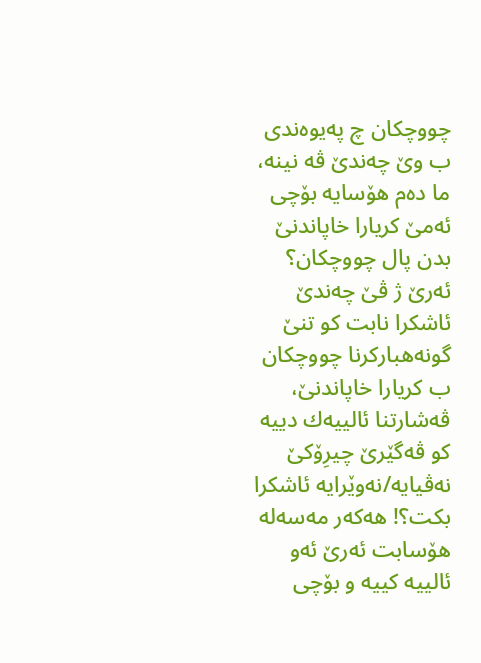چووچكان چ په‌يوه‌ندى ب وێ چه‌ندێ ڤه‌ نينه‌، ما ده‌م هۆسايه‌ بۆچى ئه‌مێ كريارا خاپاندنێ بدن پال چووچكان؟ ئه‌رێ ژ ڤێ چه‌ندێ ئاشكرا نابت كو تنێ گونه‌هباركرنا چووچكان ب كريارا خاپاندنێ، ڤه‌شارتنا ئالييه‌ك دييه‌ كو ڤه‌گێرێ چيرِۆكێ نه‌ڤيايه‌/نه‌وێرايه‌ ئاشكرا بكت؟! هه‌كه‌ر مه‌سه‌له‌ هۆسابت ئه‌رێ ئه‌و ئالييه‌ كييه‌ و بۆچى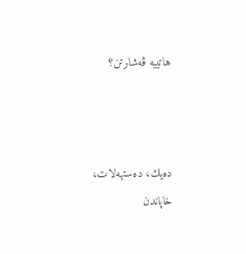هاتييه‌ ڤه‌شارتن؟



ده‌يك، ده‌ستهه‌لات، خاپاندن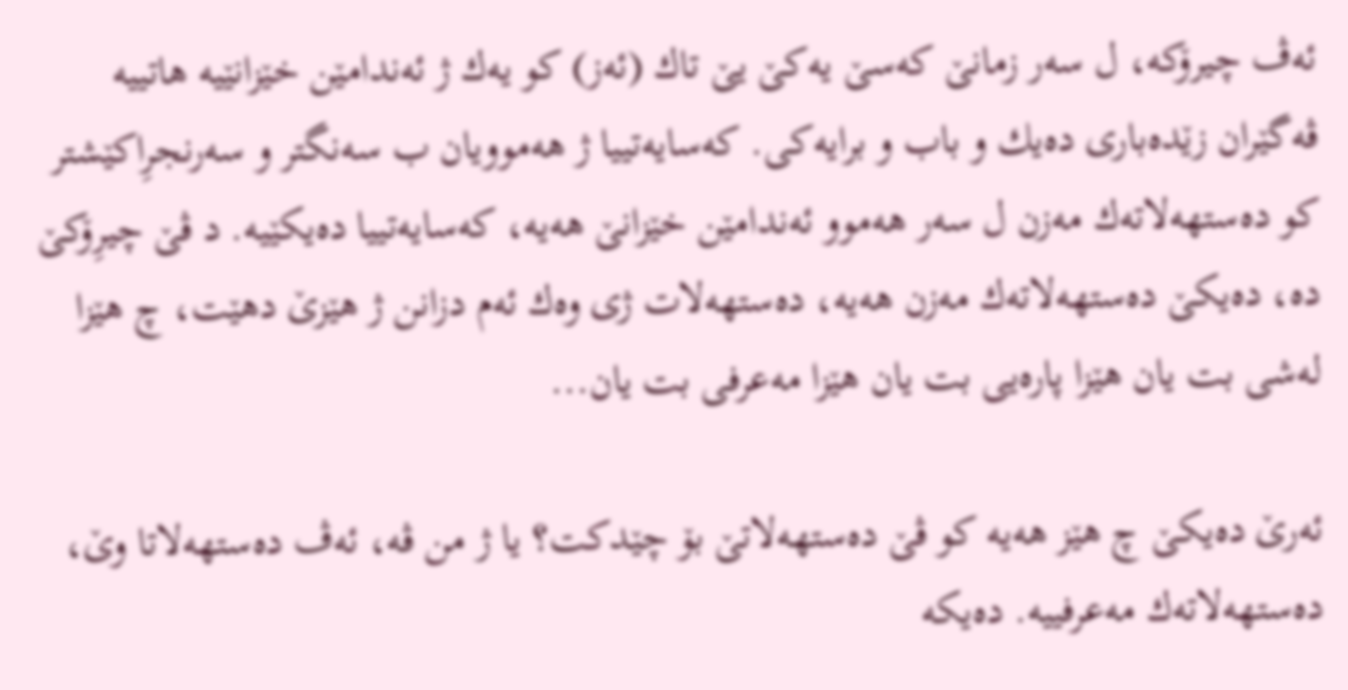ئه‌ڤ چيرۆكه‌، ل سه‌ر زمانێ كه‌سێ يه‌كێ يێ تاك (ئه‌ز) كو يه‌ك ژ ئه‌ندامێن خێزانێيه‌ هاتييه‌ ڤه‌گێران زێده‌بارى ده‌يك و باب و برايه‌كى. كه‌سايه‌تييا ژ هه‌موويان ب سه‌نگتر و سه‌رنجرِاكێشتر كو ده‌ستهه‌لاته‌ك مه‌زن ل سه‌ر هه‌موو ئه‌ندامێن خێزانێ هه‌يه‌، كه‌سايه‌تييا ده‌يكێيه‌. د ڤێ چيرِۆكێ ده‌، ده‌يكێ ده‌ستهه‌لاته‌ك مه‌زن هه‌يه‌، ده‌ستهه‌لات ژى وه‌ك ئه‌م دزانن ژ هێزێ دهێت، چ هێزا له‌شى بت يان هێزا پاره‌يى بت يان هێزا مه‌عرفى بت يان...

ئه‌رێ ده‌يكێ چ هێز هه‌يه‌ كو ڤێ ده‌ستهه‌لاتێ بۆ چێدكت؟ يا ژ من ڤه‌، ئه‌ڤ ده‌ستهه‌لاتا وێ، ده‌ستهه‌لاته‌ك مه‌عرفييه‌. ده‌يكه‌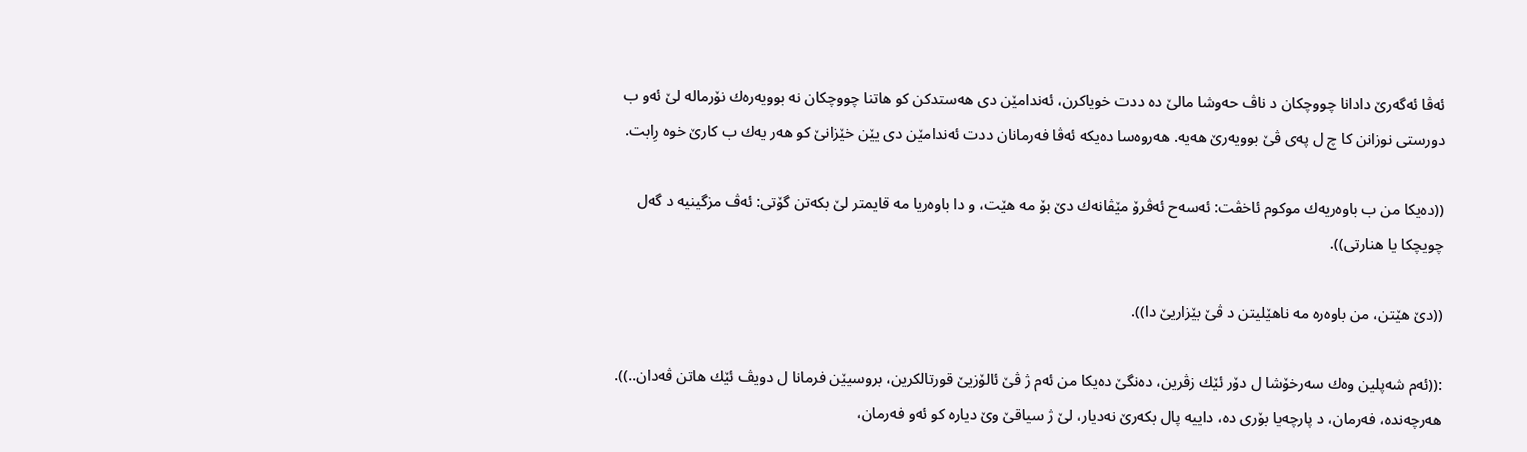ئه‌ڤا ئه‌گه‌رێ دادانا چووچكان د ناڤ حه‌وشا مالێ ده‌ ددت خوياكرن، ئه‌ندامێن دى هه‌ستدكن كو هاتنا چووچكان نه‌ بوويه‌ره‌ك نۆرماله‌ لێ ئه‌و ب دورستى نوزانن كا چ ل په‌ى ڤێ بوويه‌رێ هه‌يه‌. هه‌روه‌سا ده‌يكه‌ ئه‌ڤا فه‌رمانان ددت ئه‌ندامێن دى يێن خێزانێ كو هه‌ر يه‌ك ب كارێ خوه‌ رِابت.

((ده‌يكا من ب باوه‌ريه‌ك موكوم ئاخڤت: ئه‌سه‌ح ئه‌ڤرۆ مێڤانه‌ك دێ بۆ مه‌ هێت، و دا باوه‌ريا مه‌ قايمتر لێ بكه‌تن گۆتى: ئه‌ڤ مزگينيه‌ د گه‌ل چويچكا يا هنارتى)).

((دێ هێتن، من باوه‌ره‌ مه‌ ناهێليتن د ڤێ بێزاريێ دا)).

:((ئه‌م شه‌پلين وه‌ك سه‌رخۆشا ل دۆر ئێك زڤرين، ده‌نگێ ده‌يكا من ئه‌م ژ ڤێ ئالۆزيێ قورتالكرين، بروسيێن فرمانا ل دويڤ ئێك هاتن ڤه‌دان..)). هه‌رچه‌نده‌، فه‌رمان، د پارچه‌يا بۆرى ده‌، داييه‌ پال بكه‌رێ نه‌ديار، لێ ژ سياقێ وێ دياره‌ كو ئه‌و فه‌رمان،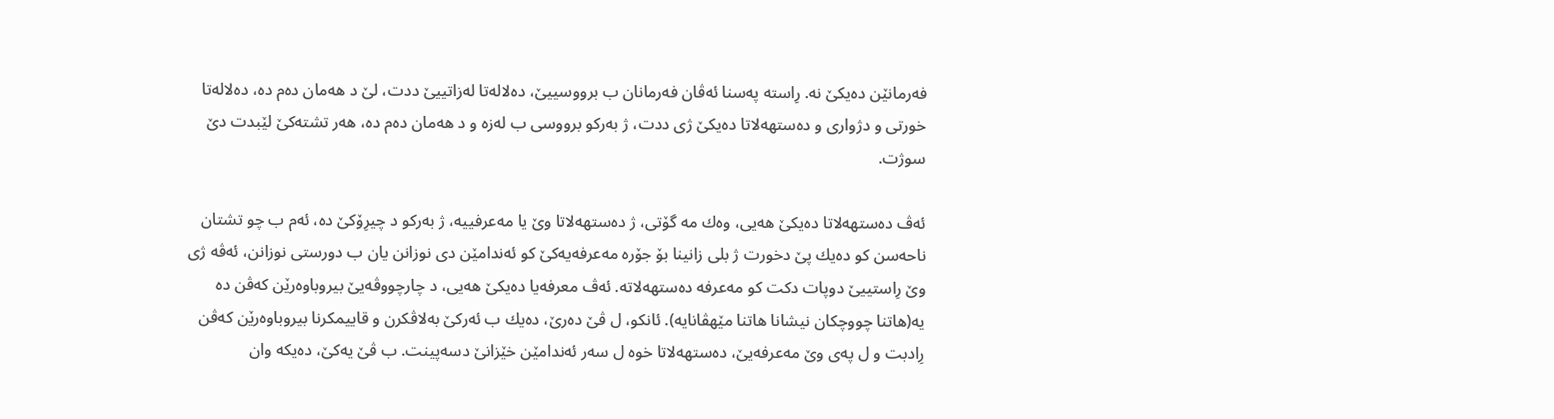فه‌رمانێن ده‌يكێ نه‌. رِاسته‌ په‌سنا ئه‌ڤان فه‌رمانان ب برووسييێ، ده‌لاله‌تا له‌زاتييێ ددت، لێ د هه‌مان ده‌م ده‌، ده‌لاله‌تا خورتى و دژوارى و ده‌ستهه‌لاتا ده‌يكێ ژى ددت، ژ به‌ركو برووسى ب له‌زه‌ و د هه‌مان ده‌م ده‌، هه‌ر تشته‌كێ لێبدت دێ سوژت.

ئه‌ڤ ده‌ستهه‌لاتا ده‌يكێ هه‌يى، وه‌ك مه‌ گۆتى، ژ ده‌ستهه‌لاتا وێ يا مه‌عرفييه‌، ژ به‌ركو د چيرِۆكێ ده‌، ئه‌م ب چو تشتان ناحه‌سن كو ده‌يك پێ دخورت ژ بلى زانينا بۆ جۆره‌ مه‌عرفه‌يه‌كێ كو ئه‌ندامێن دى نوزانن يان ب دورستى نوزانن، ئه‌ڤه‌ ژى وێ رِاستييێ دوپات دكت كو مه‌عرفه‌ ده‌ستهه‌لاته‌. ئه‌ڤ معرفه‌يا ده‌يكێ هه‌يى، د چارچووڤه‌يێ بيروباوه‌رێن كه‌ڤن ده‌ يه‌(هاتنا چووچكان نيشانا هاتنا مێهڤانايه‌). ئانكو، ل ڤێ ده‌رێ، ده‌يك ب ئه‌ركێ به‌لاڤكرن و قاييمكرنا بيروباوه‌رێن كه‌ڤن رِادبت و ل په‌ى وێ مه‌عرفه‌يێ، ده‌ستهه‌لاتا خوه‌ ل سه‌ر ئه‌ندامێن خێزانێ دسه‌پينت. ب ڤێ يه‌كێ، ده‌يكه‌ وان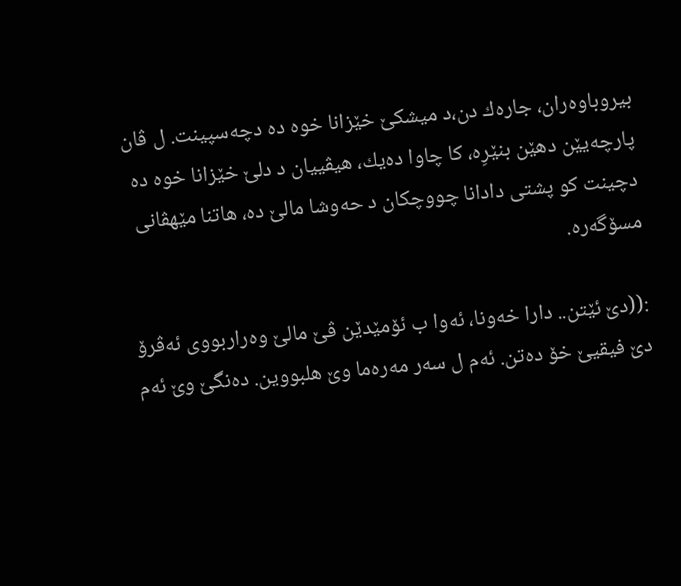بيروباوه‌ران، جاره‌ك دن،د ميشكێ خێزانا خوه‌ ده‌ دچه‌سپينت. ل ڤان پارچه‌يێن دهێن بنێرِه‌، كا چاوا ده‌يك، هيڤييان د دلێ خێزانا خوه‌ ده‌ دچينت كو پشتى دادانا چووچكان د حه‌وشا مالێ ده‌، هاتنا مێهڤانى مسۆگه‌ره‌.

:((دێ ئێتن.. دارا خه‌ونا، ئه‌وا ب ئۆمێدێن ڤێ مالێ وه‌راربووى ئه‌ڤرۆ دێ فيقيێ خۆ ده‌تن. ئه‌م ل سه‌ر مه‌ره‌ما وێ هلبووين. ده‌نگێ وێ ئه‌م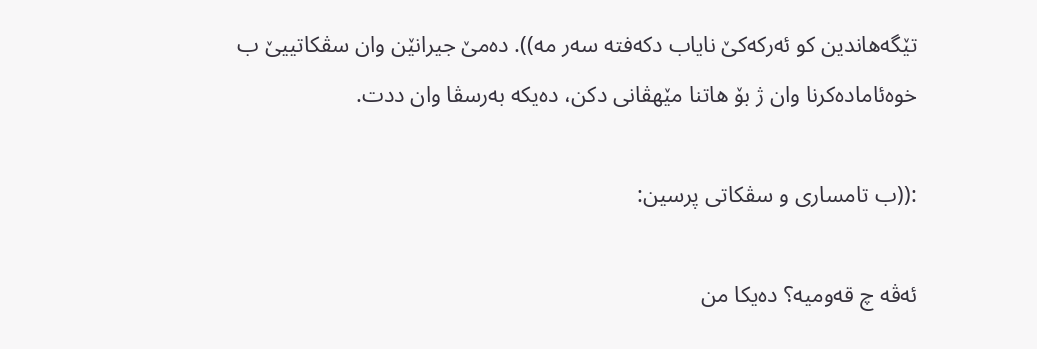تێگه‌هاندين كو ئه‌ركه‌كێ ناياب دكه‌فته‌ سه‌ر مه‌)). ده‌مێ جيرانێن وان سڤكاتييێ ب خوه‌ئاماده‌كرنا وان ژ بۆ هاتنا مێهڤانى دكن، ده‌يكه‌ به‌رسڤا وان ددت.

:((ب تامسارى و سڤكاتى پرسين:

ئه‌ڤه‌ چ قه‌وميه‌؟ ده‌يكا من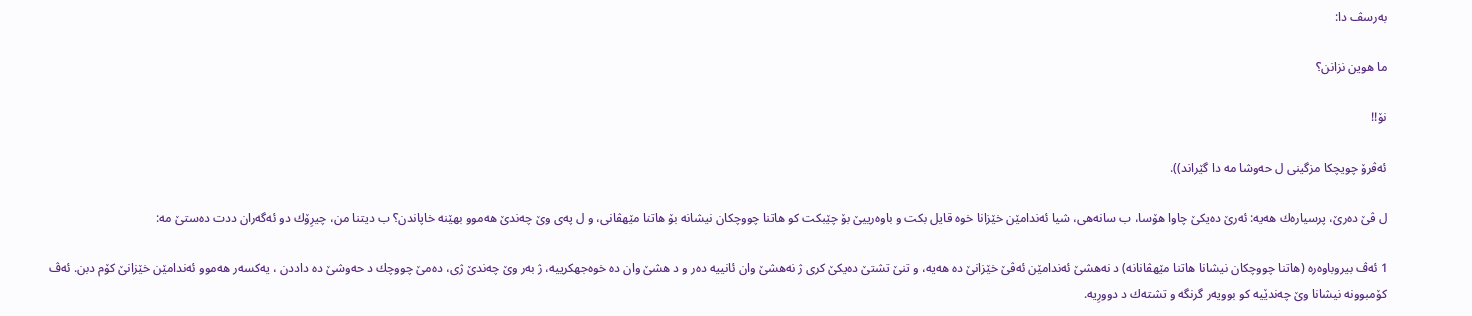به‌رسڤ دا:

ما هوين نزانن؟

نۆ!!

ئه‌ڤرۆ چويچكا مزگينى ل حه‌وشا مه‌ دا گێراند)).

ل ڤێ ده‌رێ، پرسياره‌ك هه‌يه‌: ئه‌رێ ده‌يكێ چاوا هۆسا، ب سانه‌هى، شيا ئه‌ندامێن خێزانا خوه‌ قايل بكت و باوه‌رييێ بۆ چێبكت كو هاتنا چووچكان نيشانه‌ بۆ هاتنا مێهڤانى، و ل په‌ى وێ چه‌ندێ هه‌موو بهێنه‌ خاپاندن؟ ب ديتنا من، چيرِۆك دو ئه‌گه‌ران ددت ده‌ستێ مه‌:

1 ئه‌ڤ بيروباوه‌ره‌ (هاتنا چووچكان نيشانا هاتنا مێهڤانانه‌) د نه‌هشێ ئه‌ندامێن ئه‌ڤێ خێزانێ ده‌ هه‌يه‌، و تنێ تشتێ ده‌يكێ كرى ژ نه‌هشێ وان ئانييه‌ ده‌ر و د هشێ وان ده‌ خوه‌جهكرييه‌، ژ به‌ر وێ چه‌ندێ ژى، ده‌مێ چووچك د حه‌وشێ ده‌ داددن ، يه‌كسه‌ر هه‌موو ئه‌ندامێن خێزانێ كۆم دبن. ئه‌ڤ كۆمبوونه‌ نيشانا وێ چه‌ندێيه‌ كو بوويه‌ر گرنگه‌ و تشته‌ك د دوورِيه‌.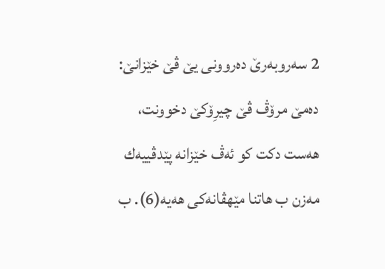2 سه‌روبه‌رێ ده‌روونى يێ ڤێ خێزانێ: ده‌مێ مرۆڤ ڤێ چيرِۆكێ دخوونت، هه‌ست دكت كو ئه‌ڤ خێزانه‌ پێدڤييه‌ك مه‌زن ب هاتنا مێهڤانه‌كى هه‌يه‌(6). ب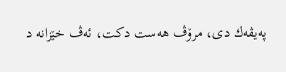په‌يڤه‌ك دى، مرۆڤ هه‌ست دكت، ئه‌ڤ خێزانه‌ د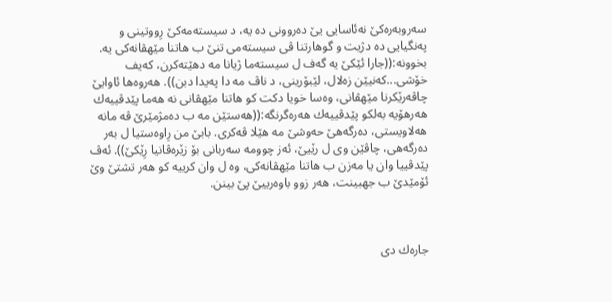سه‌روبه‌ره‌كێ نه‌ئاسايى يێ ده‌روونى ده‌ يه‌، د سيسته‌مه‌كێ رِووتينى و په‌نگيايى ده‌ دژيت و گوهارتنا ڤى سيسته‌مى تنێ ب هاتنا مێهڤانه‌كى يه‌. بخوونه‌:((جارا ئێكێ يه‌ گه‌ف ل سيسته‌ما ژيانا مه‌ دهێته‌كرن، كه‌يف خۆشى...كه‌نيێن زه‌لال، لێبۆرينى، د ناڤ مه‌ دا په‌يدا دبن)). هه‌روه‌ها ئاوايێ چاڤه‌رێكرنا مێهڤانى، وه‌سا خويا دكت كو هاتنا مێهڤانى نه‌ هه‌ما پێدڤييه‌ك هه‌رهۆيه‌ به‌لكو پێدڤييه‌ك هه‌ره‌گرنگه‌:((هه‌ستێن مه‌ ب ده‌مژمێرێ ڤه‌ مانه‌ هه‌لاويستى، ده‌رگه‌هێ حه‌وشێ مه‌ هێلا ڤه‌كرى. بابێ من رِاوه‌ستيا ل به‌ر ده‌رگه‌هى، چاڤێن وى ل رێيێ، ئه‌ز چوومه‌ سه‌ربانى بۆ زێره‌ڤانيا رِێكێ)). ئه‌ڤ پێدڤييا وان يا مه‌زن ب هاتنا مێهڤانه‌كى، وه‌ ل وان كرييه‌ كو هه‌ر تشتێ وێ ئۆمێدێ ب جهبينت، هه‌ر زوو باوه‌رييێ پێ بينن.



جاره‌ك دى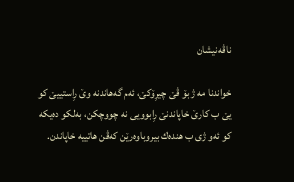ناڤه‌نيشان

خواندنا مه‌ ژ بۆ ڤێ چيرِۆكێ، ئه‌م گه‌هاندنه‌ وێ رِاستييێ كو يێ ب كارێ خاپاندنێ رِابوويى نه‌ چووچكن، به‌لكو ده‌يكه‌ كو ئه‌و ژى ب هنده‌ك بيروباوه‌رێن كه‌ڤن هاتييه‌ خاپاندن.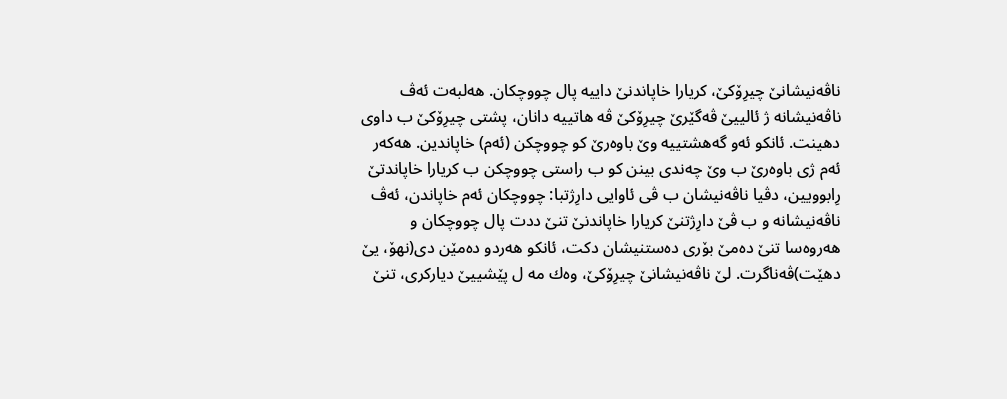ناڤه‌نيشانێ چيرِۆكێ، كريارا خاپاندنێ داييه‌ پال چووچكان. هه‌لبه‌ت ئه‌ڤ ناڤه‌نيشانه‌ ژ ئالييێ ڤه‌گێرێ چيرِۆكێ ڤه‌ هاتييه‌ دانان، پشتى چيرِۆكێ ب داوى دهينت. ئانكو ئه‌و گه‌هشتييه‌ وێ باوه‌رێ كو چووچكن (ئه‌م) خاپاندين. هه‌كه‌ر ئه‌م ژى باوه‌رێ ب وێ چه‌ندى بينن كو ب راستى چووچكن ب كريارا خاپاندتێ رِابوويين، دڤيا ناڤه‌نيشان ب ڤى ئاوايى دارِژتبا: چووچكان ئه‌م خاپاندن، ئه‌ڤ ناڤه‌نيشانه‌ و ب ڤێ دارِژتنێ كريارا خاپاندنێ تنێ ددت پال چووچكان و هه‌روه‌سا تنێ ده‌مێ بۆرى ده‌ستنيشان دكت، ئانكو هه‌ردو ده‌مێن دى(نهۆ، يێ دهێت)ڤه‌ناگرت. لێ ناڤه‌نيشانێ چيرِۆكێ، وه‌ك مه‌ ل پێشييێ دياركرى، تنێ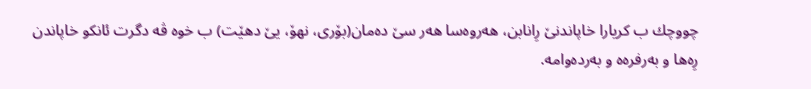چووچك ب كريارا خاپاندنێ رِانابن، هه‌روه‌سا هه‌ر سێ ده‌مان(بۆرى، نهۆ، يێ دهێت) ب خوه‌ ڤه‌ دگرت ئانكو خاپاندن رِه‌ها و به‌رفره‌ه و به‌رده‌وامه‌.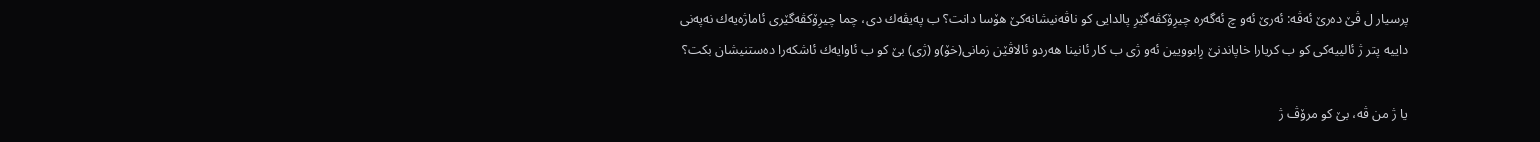پرسيار ل ڤێ ده‌رێ ئه‌ڤه‌: ئه‌رێ ئه‌و چ ئه‌گه‌ره‌ چيرِۆكڤه‌گێرِ پالدايى كو ناڤه‌نيشانه‌كێ هۆسا دانت؟ ب په‌يڤه‌ك دى، چما چيرِۆكڤه‌گێرى ئاماژه‌يه‌ك نه‌په‌نى داييه‌ پتر ژ ئالييه‌كى كو ب كريارا خاپاندنێ رِابوويين ئه‌و ژى ب كار ئانينا هه‌ردو ئالاڤێن زمانى(خۆ)و (ژى) بێ كو ب ئاوايه‌ك ئاشكه‌را ده‌ستنيشان بكت؟

يا ژ من ڤه‌، بێ كو مرۆڤ ژ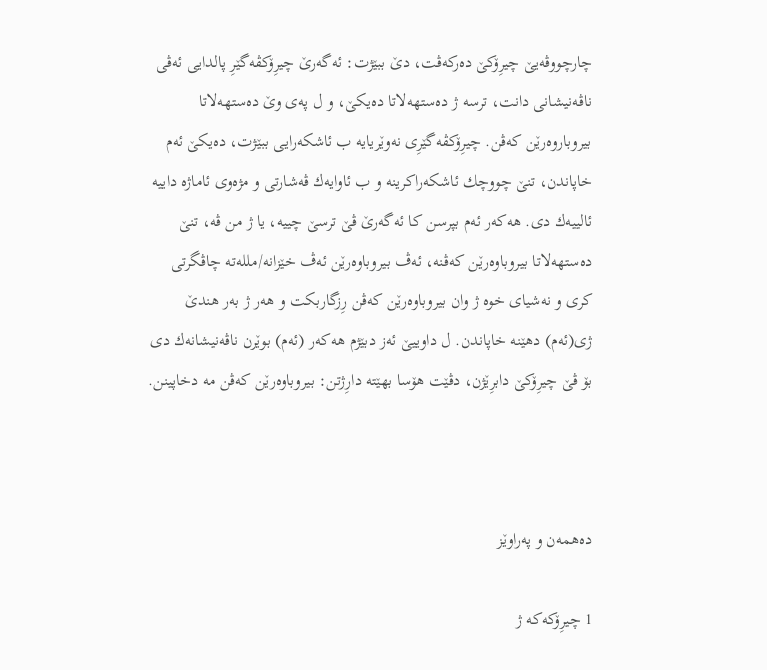چارچووڤه‌يێ چيرِۆكێ ده‌ركه‌ڤت، دێ ببێژت: ئه‌گه‌رێ چيرِۆكڤه‌گێرِ پالدايى ئه‌ڤى ناڤه‌نيشانى دانت، ترسه‌ ژ ده‌ستهه‌لاتا ده‌يكێ، و ل په‌ى وێ ده‌ستهه‌لاتا بيروباروه‌رێن كه‌ڤن. چيرِۆكڤه‌گێرِى نه‌وێريايه‌ ب ئاشكه‌رايى ببێژت، ده‌يكێ ئه‌م خاپاندن، تنێ چووچك ئاشكه‌راكرينه‌ و ب ئاوايه‌ك ڤه‌شارتى و مژه‌وى ئاماژه‌ داييه‌ ئالييه‌ك دى. هه‌كه‌ر ئه‌م بپرسن كا ئه‌گه‌رێ ڤێ ترسێ چييه‌، يا ژ من ڤه‌، تنێ ده‌ستهه‌لاتا بيروباوه‌رێن كه‌ڤنه‌، ئه‌ڤ بيروباوه‌رێن ئه‌ڤ خێزانه‌/ملله‌ته‌ چاڤگرتى كرى و نه‌شياى خوه‌ ژ وان بيروباوه‌رێن كه‌ڤن رِزگاربكت و هه‌ر ژ به‌ر هندێ ژى(ئه‌م) دهێنه‌ خاپاندن. ل داوييێ ئه‌ز دبێژم هه‌كه‌ر (ئه‌م) بوێرن ناڤه‌نيشانه‌ك دى بۆ ڤێ چيرِۆكێ دابرِێژن، دڤێت هۆسا بهێته‌ دارِژتن: بيروباوه‌رێن كه‌ڤن مه‌ دخاپينن.



ده‌همه‌ن و په‌راوێز

1 چيرِۆكه‌كه‌ ژ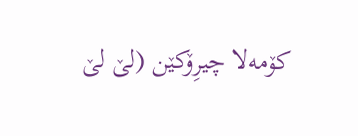كۆمه‌لا چيرِۆكێن (لێ لێ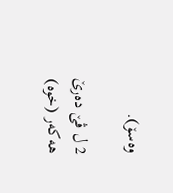وه‌سۆ).

2 ل ڤێ ده‌رێ هه‌كه‌ر (خوه‌)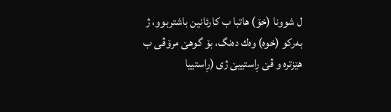ل شوونا (خۆ) هاتبا ب كارئانين باشتربوو، ژ به‌ركو (خوه‌) وه‌ك ده‌نگ، بۆ گوهێ مرۆڤى ب هێزتره‌ و ڤێ رِاستييێ ژى (رِاستييا